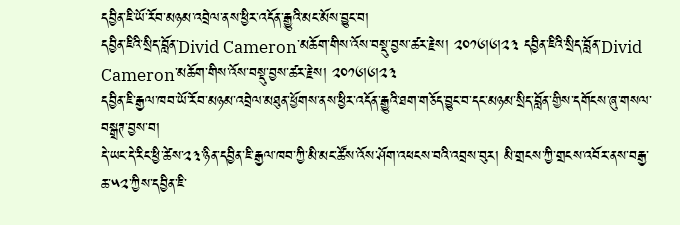དབྱིན་ཇི་ཡོ་རོབ་མཉམ་འབྲེལ་ནས་ཕྱིར་འདོན་རྒྱུའི་མང་མོས་བྱུང་བ།
དབྱིན་ཇིའི་སྲིད་བློན་Divid Cameron་མཆོག་གིས་འོས་བསྡུ་བྱས་ཚར་རྗེས། ༢༠༡༦།༦།༢༣ དབྱིན་ཇིའི་སྲིད་བློན་Divid Cameron་མཆོག་གིས་འོས་བསྡུ་བྱས་ཚར་རྗེས། ༢༠༡༦།༦།༢༣
དབྱིན་ཇི་རྒྱལ་ཁབ་ཡོ་རོབ་མཉམ་འབྲེལ་མཐུན་ཕྱོགས་ནས་ཕྱིར་འདོན་རྒྱུའི་ཐག་གཅོད་བྱུང་བ་དང་མཉམ་སྲིད་བློན་གྱིས་དགོངས་ཞུ་གསལ་བསྒྲཊ་བྱས་བ།
དེ་ཡང་དེ་རིང་ཕྱི་ཚེས་༢༣་ཉིན་དབྱིན་ཇི་རྒྱལ་ཁབ་ཀྱི་མི་མང་ཚོས་འོས་ཤོག་འཕངས་བའི་འབྲས་བུར། མི་གྲངས་ཀྱི་གྲངས་འབོར་ནས་བརྒྱ་ཆ་༥༢་ཀྱིས་དབྱིན་ཇི་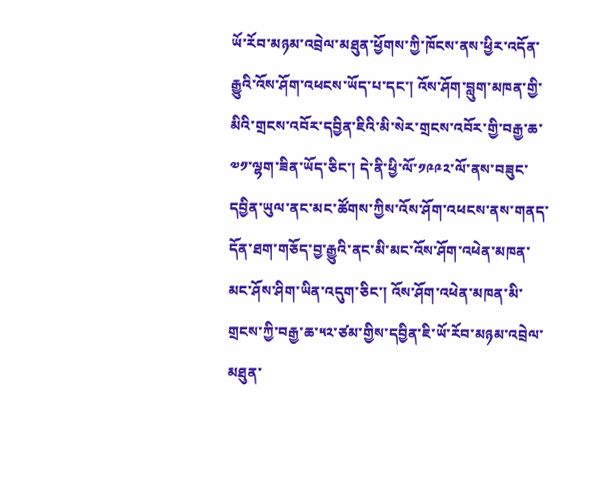ཡོ་རོབ་མཉམ་འབྲེལ་མཐུན་ཕྱོགས་ཀྱི་ཁོངས་ནས་ཕྱིར་འདོན་རྒྱུའི་འོས་ཤོག་འཕངས་ཡོད་པ་དང་། འོས་ཤོག་བླུག་མཁན་གྱི་མིའི་གྲངས་འབོར་དབྱིན་ཇིའི་མི་སེར་གྲངས་འབོར་གྱི་བརྒྱ་ཆ་༧༡་ལྷག་ཟིན་ཡོད་ཅིང་། དེ་ནི་ཕྱི་ལོ་༡༩༩༢་ལོ་ནས་བཟུང་དབྱིན་ཡུལ་ནང་མང་ཚོགས་ཀྱིས་འོས་ཤོག་འཕངས་ནས་གནད་དོན་ཐག་གཅོད་བྱ་རྒྱུའི་ནང་མི་མང་འོས་ཤོག་འཕེན་མཁན་མང་ཤོས་ཤིག་ཡིན་འདུག་ཅིང་། འོས་ཤོག་འཕེན་མཁན་མི་གྲངས་ཀྱི་བརྒྱ་ཆ་༥༢་ཙམ་གྱིས་དབྱིན་ཇི་ཡོ་རོབ་མཉམ་འབྲེལ་མཐུན་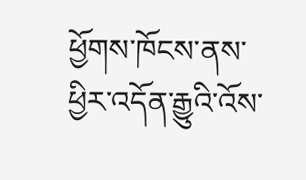ཕྱོགས་ཁོངས་ནས་ཕྱིར་འདོན་རྒྱུའི་འོས་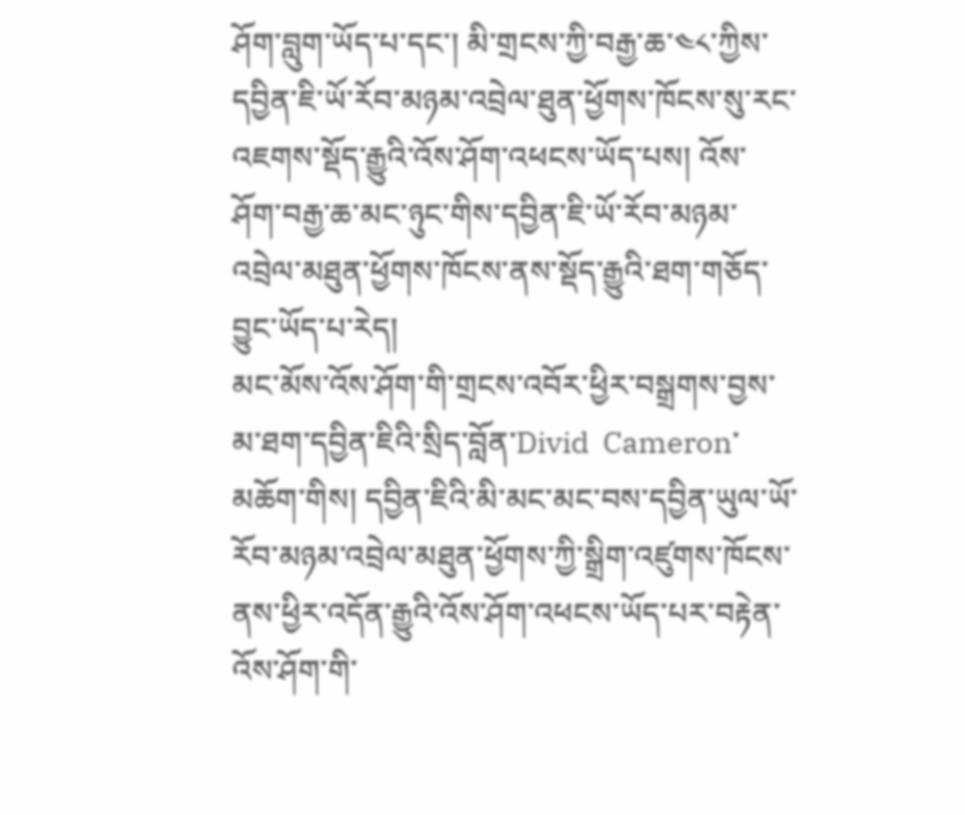ཤོག་བླུག་ཡོད་པ་དང་། མི་གྲངས་ཀྱི་བརྒྱ་ཆ་༤༨་ཀྱིས་དབྱིན་ཇི་ཡོ་རོབ་མཉམ་འབྲེལ་ཐུན་ཕྱོགས་ཁོངས་སུ་རང་འཇགས་སྡོད་རྒྱུའི་འོས་ཤོག་འཕངས་ཡོད་པས། འོས་ཤོག་བརྒྱ་ཆ་མང་ཉུང་གིས་དབྱིན་ཇི་ཡོ་རོབ་མཉམ་འབྲེལ་མཐུན་ཕྱོགས་ཁོངས་ནས་སྡོད་རྒྱུའི་ཐག་གཅོད་བྱུང་ཡོད་པ་རེད།
མང་མོས་འོས་ཤོག་གི་གྲངས་འབོར་ཕྱིར་བསྒྲགས་བྱས་མ་ཐག་དབྱིན་ཇིའི་སྲིད་བློན་Divid  Cameron་མཆོག་གིས། དབྱིན་ཇིའི་མི་མང་མང་བས་དབྱིན་ཡུལ་ཡོ་རོབ་མཉམ་འབྲེལ་མཐུན་ཕྱོགས་ཀྱི་སྒྲིག་འཛུགས་ཁོངས་ནས་ཕྱིར་འདོན་རྒྱུའི་འོས་ཤོག་འཕངས་ཡོད་པར་བརྟེན་འོས་ཤོག་གི་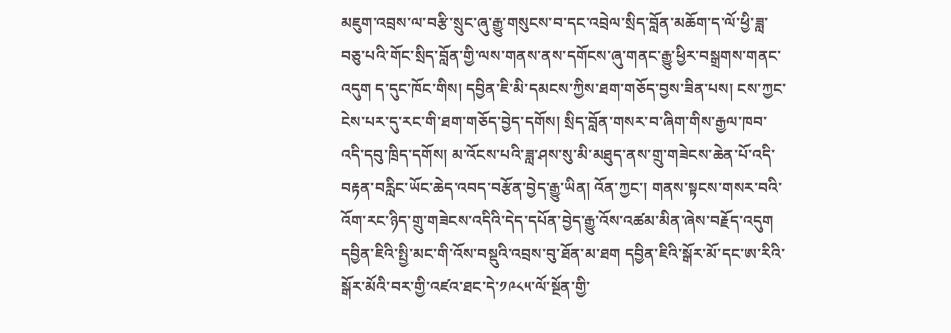མཇུག་འབྲས་ལ་བརྩི་སྲུང་ཞུ་རྒྱུ་གསུངས་བ་དང་འབྲེལ་སྲིད་བློན་མཆོག་ད་ལོ་ཕྱི་ཟླ་བཅུ་པའི་གོང་སྲིད་བློན་གྱི་ལས་གནས་ནས་དགོངས་ཞུ་གནང་རྒྱུ་ཕྱིར་བསྒྲགས་གནང་འདུག ད་དུང་ཁོང་གིས། དབྱིན་ཇི་མི་དམངས་ཀྱིས་ཐག་གཅོད་བྱས་ཟིན་པས། ངས་ཀྱང་ངེས་པར་དུ་རང་གི་ཐག་གཅོད་བྱེད་དགོས། སྲིད་བློན་གསར་བ་ཞིག་གིས་རྒྱལ་ཁབ་འདི་དབུ་ཁྲིད་དགོས། མ་འོངས་པའི་ཟླ་ཤས་སུ་མི་མཐུད་ནས་གྲུ་གཟེངས་ཆེན་པོ་འདི་བརྟན་བརླིང་ཡོང་ཆེད་འབད་བརྩོན་བྱེད་རྒྱུ་ཡིན། འོན་ཀྱང་། གནས་སྟངས་གསར་བའི་འོག་རང་ཉིད་གྲུ་གཟེངས་འདིའི་དེད་དཔོན་བྱེད་རྒྱུ་འོས་འཚམ་མིན་ཞེས་བརྗོད་འདུག
དབྱིན་ཇིའི་སྤྱི་མང་གི་འོས་བསྡུའི་འབྲས་བུ་ཐོན་མ་ཐག དབྱིན་ཇིའི་སྒོར་མོ་དང་ཨ་རིའི་སྒོར་མོའི་བར་གྱི་འཛའ་ཐང་དེ་༡༩༨༥་ལོ་སྔོན་གྱི་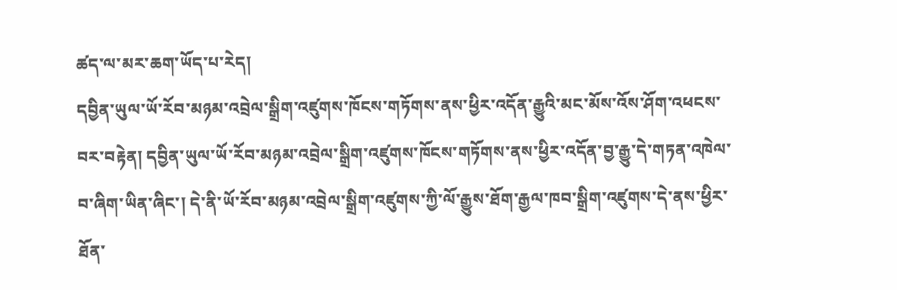ཚད་ལ་མར་ཆག་ཡོད་པ་རེད།
དབྱིན་ཡུལ་ཡོ་རོབ་མཉམ་འབྲེལ་སྒྲིག་འཛུགས་ཁོངས་གཏོགས་ནས་ཕྱིར་འདོན་རྒྱུའི་མང་མོས་འོས་ཤོག་འཕངས་བར་བརྟེན། དབྱིན་ཡུལ་ཡོ་རོབ་མཉམ་འབྲེལ་སྒྲིག་འཛུགས་ཁོངས་གཏོགས་ནས་ཕྱིར་འདོན་བྱ་རྒྱུ་དེ་གཏན་འཁེལ་བ་ཞིག་ཡིན་ཞིང་། དེ་ནི་ཡོ་རོབ་མཉམ་འབྲེལ་སྒྲིག་འཛུགས་ཀྱི་ལོ་རྒྱུས་ཐོག་རྒྱལ་ཁབ་སྒྲིག་འཛུགས་དེ་ནས་ཕྱིར་ཐོན་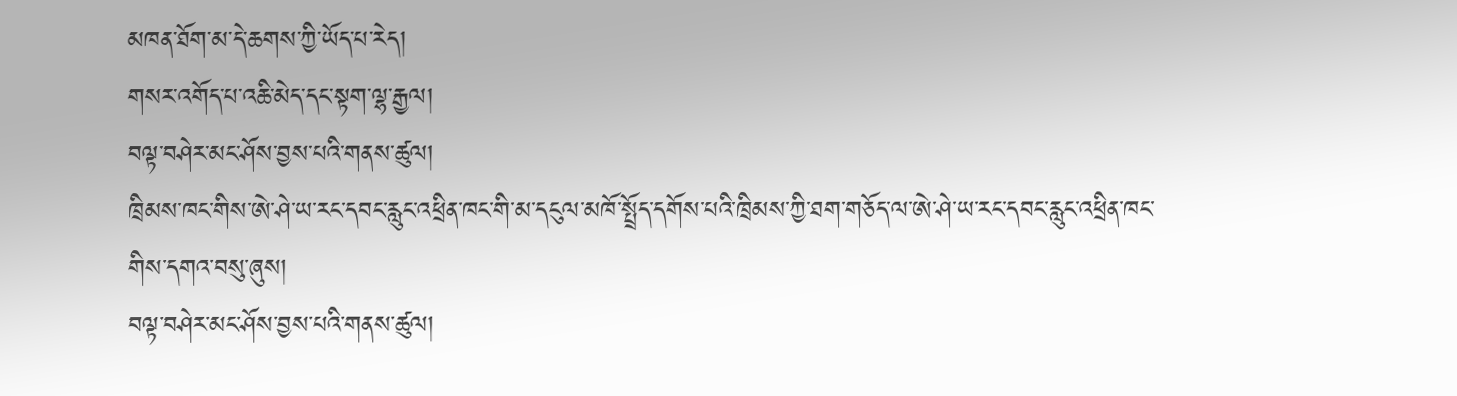མཁན་ཐོག་མ་དེ་ཆགས་ཀྱི་ཡོད་པ་རེད།
གསར་འགོད་པ་འཆི་མེད་དང་སྟག་ལྷ་རྒྱལ།
བལྟ་བཤེར་མང་ཤོས་བྱས་པའི་གནས་ཚུལ།
ཁྲིམས་ཁང་གིས་ཨེ་ཤེ་ཡ་རང་དབང་རླུང་འཕྲིན་ཁང་གི་མ་དངུལ་མཁོ་སྤྲོད་དགོས་པའི་ཁྲིམས་ཀྱི་ཐག་གཅོད་ལ་ཨེ་ཤེ་ཡ་རང་དབང་རླུང་འཕྲིན་ཁང་གིས་དགའ་བསུ་ཞུས།
བལྟ་བཤེར་མང་ཤོས་བྱས་པའི་གནས་ཚུལ།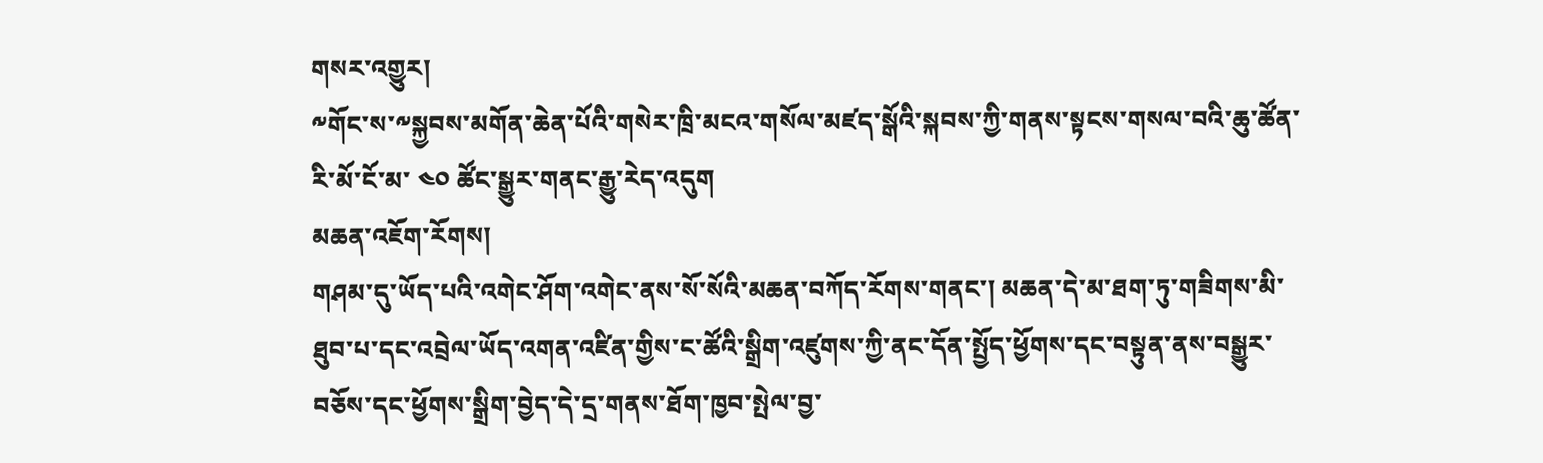གསར་འགྱུར།
༸གོང་ས་༸སྐྱབས་མགོན་ཆེན་པོའི་གསེར་ཁྲི་མངའ་གསོལ་མཛད་སྒོའི་སྐབས་ཀྱི་གནས་སྟངས་གསལ་བའི་ཆུ་ཚོན་རི་མོ་ངོ་མ་ ༤༠ ཚོང་སྒྱུར་གནང་རྒྱུ་རེད་འདུག
མཆན་འཇོག་རོགས།
གཤམ་དུ་ཡོད་པའི་འགེང་ཤོག་འགེང་ནས་སོ་སོའི་མཆན་བཀོད་རོགས་གནང་། མཆན་དེ་མ་ཐག་ཏུ་གཟིགས་མི་ཐུབ་པ་དང་འབྲེལ་ཡོད་འགན་འཛིན་གྱིས་ང་ཚོའི་སྒྲིག་འཛུགས་ཀྱི་ནང་དོན་སྤྱོད་ཕྱོགས་དང་བསྟུན་ནས་བསྒྱུར་བཅོས་དང་ཕྱོགས་སྒྲིག་བྱེད་དེ་དྲ་གནས་ཐོག་ཁྱབ་སྤེལ་བྱ་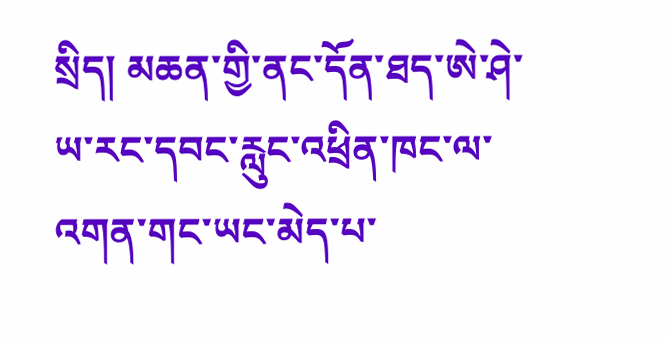སྲིད། མཆན་གྱི་ནང་དོན་ཐད་ཨེ་ཤེ་ཡ་རང་དབང་རླུང་འཕྲིན་ཁང་ལ་འགན་གང་ཡང་མེད་པ་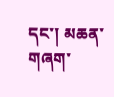དང་། མཆན་གཞག་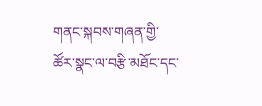གནང་སྐབས་གཞན་གྱི་ཚོར་སྣང་ལ་བརྩི་མཐོང་དང་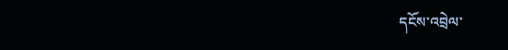དངོས་འབྲེལ་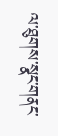ལ་ཐུགས་སྣང་གནང་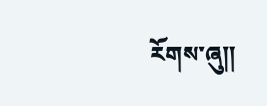རོགས་ཞུ༎